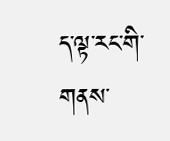ད་ལྟ་རང་གི་གནས་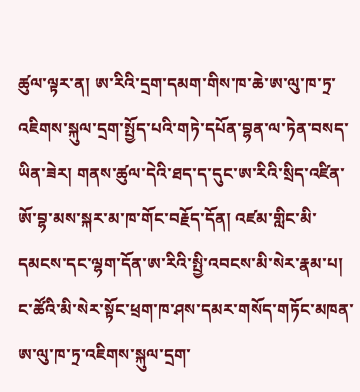ཚུལ་ལྟར་ན། ཨ་རིའི་དྲག་དམག་གིས་ཁ་ཆེ་ཨ་ལུ་ཁ་ཏྲ་འཇིགས་སྐུལ་དྲག་སྤྱོད་པའི་གཏེ་དཔོན་བྷན་ལ་ཏེན་བསད་ཡིན་ཟེར། གནས་ཚུལ་དེའི་ཐད་ད་དུང་ཨ་རིའི་སྲིད་འཛིན་ཨོ་བྷ་མས་སྐར་མ་ཁ་གོང་བརྗོད་དོན། འཛམ་གླིང་མི་དམངས་དང་ལྷག་དོན་ཨ་རིའི་སྤྱི་འབངས་མི་སེར་རྣམ་པ། ང་ཚོའི་མི་སེར་སྟོང་ཕྲག་ཁ་ཤས་དམར་གསོད་གཏོང་མཁན་ཨ་ལུ་ཁ་ཏྲ་འཇིགས་སྐུལ་དྲག་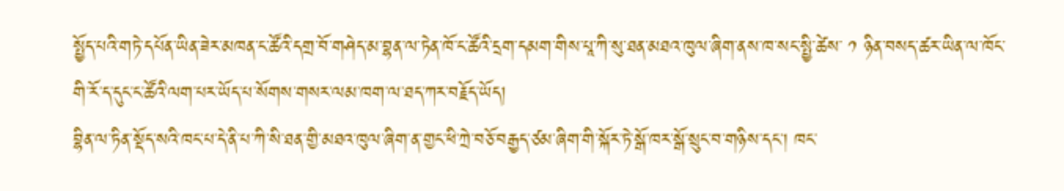སྤྱོད་པའི་གཏེ་དཔོན་ཡིན་ཟེར་མཁན་ང་ཚོའི་དགྲ་བོ་གཤེད་མ་བྷན་ལ་ཏེན་ཁོ་ང་ཚོའི་དྲག་དམག་གིས་པཱ་ཀི་སུ་ཐན་མཐའ་ཁུལ་ཞིག་ནས་ཁ་སང་སྤྱི་ཚེས་ ༡ ཉིན་བསད་ཚར་ཡིན་ལ་ཁོང་གི་རོ་ད་དུང་ང་ཚོའི་ལག་པར་ཡོད་པ་སོགས་གསར་ལམ་ཁག་ལ་ཐད་ཀར་བརྗོད་ཡོད།
བྷིན་ལ་ཏིན་སྡོད་སའི་ཁང་པ་དེ་ནི་པ་ཀི་སི་ཐན་གྱི་མཐའ་ཁུལ་ཞིག་ན་གྱང་ཕི་ཀྲེ་བཅོ་བརྒྱད་ཙམ་ཞིག་གི་སྐོར་ཏེ་སྒོ་ཁར་སྒོ་སྲུང་བ་གཉིས་དང་། ཁང་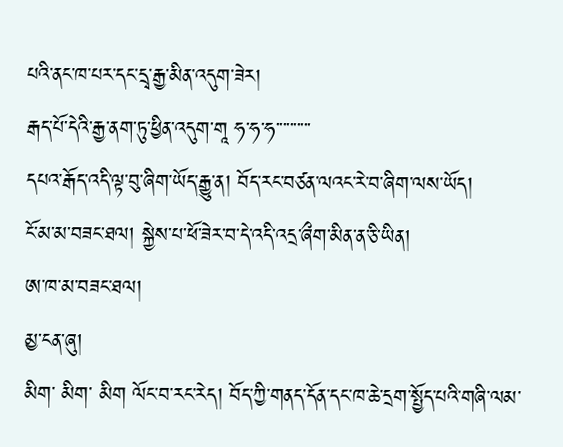པའི་ནང་ཁ་པར་དང་དྲྭ་རྒྱ་མིན་འདུག་ཟེར།
རྒད་པོ་དེའི་རྒྱ་ནག་ཏུ་ཕྱིན་འདུག་གཱ ཧ་ཧ་ཧ་་་་་་་་་་
དཔའ་རྒོད་འདི་ལྟ་བུ་ཞིག་ཡོད་རྒྱུ་ན། བོད་རང་བཙན་ལའང་རེ་བ་ཞིག་ལས་ཡོད།
ངོ་མ་མ་བཟང་ཐལ། སྐྱེས་པ་ཕོ་ཟེར་བ་དེ་འདི་འདྲ་ཞྀག་མིན་ན་ཅི་ཡིན།
ཨ་ཁ་མ་བཟང་ཐལ།
མྱ་ངན་ཞུ།
མིག་ མིག་ མིག ལོང་བ་རང་རེད། བོད་ཀྱི་གནད་དོན་དང་ཁ་ཆེ་དྲག་སྤྱོད་པའི་གཞི་ལམ་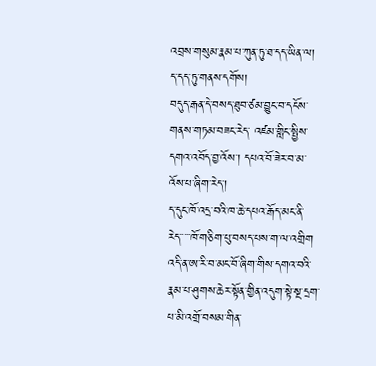འབྲས་གསུམ་རྣམ་པ་ཀུན་ཏུ་ཐ་དད་ཡིན་ལ། ད་དད་ཏུ་གནས་དགོས།
བདུད་རྒན་དེ་བསད་ཐུབ་ཙམ་བྱུང་བ་དངོས་གནས་གཏམ་བཟང་རེད་ འཛམ་གླིང་སྤྱིས་དགའ་འབོད་བྱ་འོས་། དཔའ་བོ་ཟེར་བ་མ་འོས་པ་ཞིག་རེད་།
ད་དུང་ཁོ་འདྲ་བའི་ཁ་ཆེ་དཔའ་རྒོད་མང་ནི་རེད་་་་་ཁོ་གཅིག་པུ་བསད་པས་ག་ལ་འགྲིག འདི་ན་ཨ་རི་བ་མང་བོ་ཞིག་གིས་དགའ་བའི་རྣམ་པ་ཤུགས་ཆེར་སྟོན་གྱིན་འདུག་སྟེ་སྔ་དྲག་པ་མི་འགྲོ་བསམ་གིན་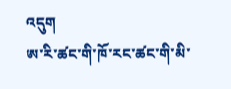འདུག
ཨ་རི་ཚང་གི་ཁོ་རང་ཚང་གི་མི་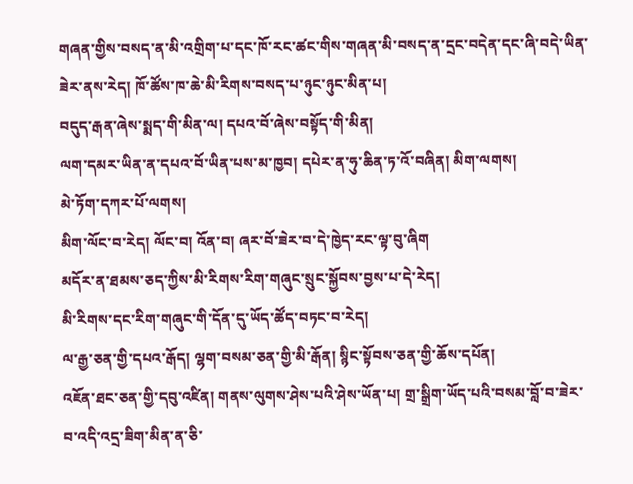གཞན་གྱིས་བསད་ན་མི་འགྲིག་པ་དང་ཁོ་རང་ཚང་གིས་གཞན་མི་བསད་ན་དྲང་བདེན་དང་ཞི་བདེ་ཡིན་ཟེར་ནས་རེད། ཁོ་ཚོས་ཁ་ཆེ་མི་རིགས་བསད་པ་ཉུང་ཉུང་མིན་པ།
བདུད་རྒན་ཞེས་སྨད་གི་མིན་ལ། དཔའ་བོ་ཞེས་བསྟོད་གི་མིན།
ལག་དམར་ཡིན་ན་དཔའ་བོ་ཡིན་པས་མ་ཁྱབ། དཔེར་ན་ཧུ་ཆིན་ཏ་འོ་བཞིན། མིག་ལགས།
མེ་ཏོག་དཀར་པོ་ལགས།
མིག་ལོང་བ་རེད། ལོང་བ། འོན་བ། ཞར་བོ་ཟེར་བ་དེ་ཁྱེད་རང་ལྟ་བུ་ཞིག
མདོར་ན་ཐམས་ཅད་ཀྱིས་མི་རིགས་རིག་གཞུང་སྲུང་སྐྱོབས་བྱས་པ་དེ་རེད།
མི་རིགས་དང་རིག་གཞུང་གི་དོན་དུ་ཡོད་ཚོད་བཏང་བ་རེད།
ལ་རྒྱ་ཅན་གྱི་དཔའ་རྒོད། ལྷག་བསམ་ཅན་གྱི་མི་རྒོན། སྙིང་སྟོབས་ཅན་གྱི་ཆོས་དཔོན།
འཇོན་ཐང་ཅན་གྱི་དབུ་འཛིན། གནས་ལུགས་ཤེས་པའི་ཤེས་ཡོན་པ། གྲ་སྒྲིག་ཡོད་པའི་བསམ་བློ་བ་ཟེར་བ་འདི་འདྲ་ཟིག་མིན་ན་ཅི་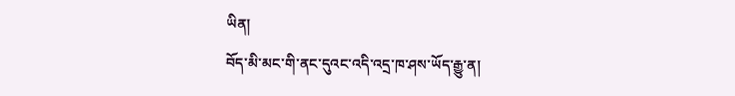ཡིན།
བོད་མི་མང་གི་ནང་དུའང་འདི་འདྲ་ཁ་ཤས་ཡོད་རྒྱུ་ན།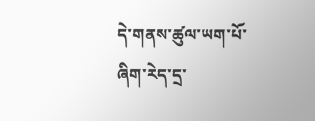དེ་གནས་ཚུལ་ཡག་པོ་ཞིག་རེད་དྲ་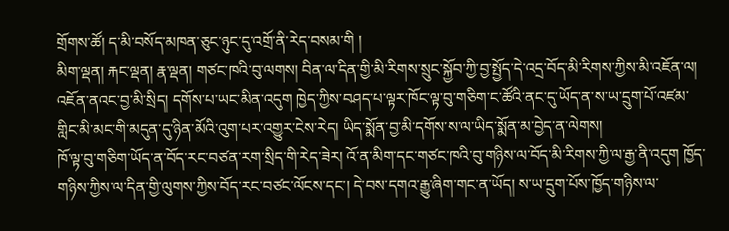གྲོགས་ཚོ། ད་མི་བསོད་མཁན་ཅུང་ཉུང་དུ་འགྲོ་ནི་རེད་བསམ་གི །
མིག་ལྡན། རྐང་ལྡན། རྣ་ལྡན། གཙང་ཁའི་བུ་ལགས། བིན་ལ་དིན་གྱི་མི་རིགས་སྲུང་སྐྱོབ་ཀྱི་བྱ་སྤྱོད་དེ་འདྲ་བོད་མི་རིགས་ཀྱིས་མི་འཇོན་ལ། འཇོན་ནའང་བྱ་མི་སྲིད། དགོས་པ་ཡང་མིན་འདུག ཁྱེད་ཀྱིས་བཤད་པ་ལྟར་ཁོང་ལྟ་བུ་གཅིག་ང་ཚོའི་ནང་དུ་ཡོད་ན་ས་ཡ་དྲུག་པོ་འཛམ་གླིང་མི་མང་གི་མདུན་དུ་ཉིན་མོའི་འུག་པར་འགྱུར་ངེས་རེད། ཡིད་སྨོན་བྱ་མི་དགོས་ས་ལ་ཡིད་སྨོན་མ་བྱེད་ན་ལེགས།
ཁོ་ལྟ་བུ་གཅིག་ཡོད་ན་བོད་རང་བཙན་རག་སྲིད་གི་རེད་ཟེར། འོ་ན་མིག་དང་གཙང་ཁའི་བུ་གཉིས་ལ་བོད་མི་རིགས་ཀྱི་ལ་རྒྱ་ནི་འདུག ཁྱོད་གཉིས་ཀྱིས་ལ་དིན་གྱི་ལུགས་ཀྱིས་བོད་རང་བཙང་ལོངས་དང་། དེ་བས་དགའ་རྒྱུ་ཞིག་གང་ན་ཡོད། ས་ཡ་དྲུག་པོས་ཁྱོད་གཉིས་ལ་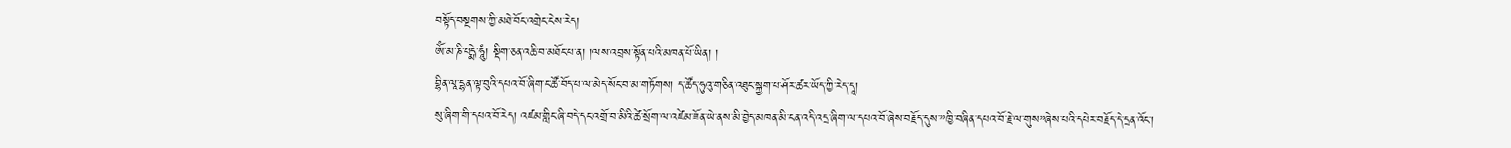བསྟོད་བསྔགས་ཀྱི་མཐེ་བོང་འགྲེང་ངེས་རེད།
ཨོཾ་མ་ཎི་པདྨེ་ཧཱུཾ། སྡིག་ཅན་འཆི་བ་མཐོང་པ་ན། །ལས་འབྲས་སྟོན་པའི་མཁན་པོ་ཡིན། །
བྷིན་ལཱ་དྷན་ལྟ་བུའི་དཔའ་བོ་ཞིག་ང་ཚོ་བོད་པ་ལ་མེད་སོང་བ་མ་གཏོགས། ད་ཚོད་ཧུའུ་གཅིན་འཐུང་སྐྱག་པ་ཤོར་ཚར་ཡོད་ཀྱི་རེད་དཱ།
སུ་ཞིག་གི་དཔའ་བོ་རེད། འཛམ་གླིང་ཞི་བདེ་དང་འགྲོ་བ་མིའི་ཚེ་སྲོག་ལ་འཛེམ་ཟོན་ཡེ་ནས་མི་བྱེད་མཁན་མི་ངན་འདི་འདྲ་ཞིག་ལ་དཔའ་བོ་ཞེས་བརྗོད་དུས་”ཁྱི་བཞིན་དཔའ་བོ་རྗེ་ལ་གུས”ཞེས་པའི་དཔེར་བརྗོད་དེ་དྲན་འོང་།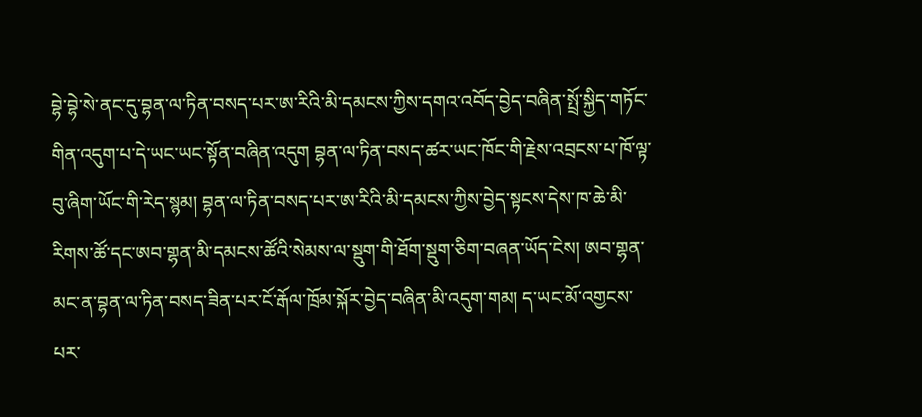བྷེ་བྷེ་སེ་ནང་དུ་བྷན་ལ་ཏིན་བསད་པར་ཨ་རིའི་མི་དམངས་ཀྱིས་དགའ་འབོད་བྱེད་བཞིན་སྤྲོ་སྐྱིད་གཏོང་གིན་འདུག་པ་དེ་ཡང་ཡང་སྟོན་བཞིན་འདུག བྷན་ལ་ཏིན་བསད་ཚར་ཡང་ཁོང་གི་རྗེས་འབྲངས་པ་ཁོ་ལྟ་བུ་ཞིག་ཡོང་གི་རེད་སྙམ། བྷན་ལ་ཏིན་བསད་པར་ཨ་རིའི་མི་དམངས་ཀྱིས་བྱེད་སྟངས་དེས་ཁ་ཆེ་མི་རིགས་ཚོ་དང་ཨབ་གྷན་མི་དམངས་ཚོའི་སེམས་ལ་སྡུག་གི་ཐོག་སྡུག་ཅིག་བཞན་ཡོད་ངེས། ཨབ་གྷན་མང་ན་བྷན་ལ་ཏིན་བསད་ཟིན་པར་ངོ་རྒོལ་ཁྲོམ་སྐོར་བྱེད་བཞིན་མི་འདུག་གམ། ད་ཡང་མོ་འགྱངས་པར་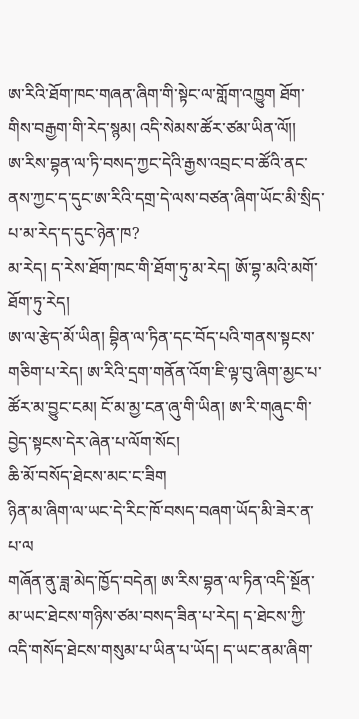ཨ་རིའི་ཐོག་ཁང་གཞན་ཞིག་གི་སྟེང་ལ་གློག་འཁྱུག ཐོག་གིས་བརྒྱག་གི་རེད་སྙམ། འདི་སེམས་ཚོར་ཙམ་ཡིན་ལོ།།
ཨ་རིས་བྷན་ལ་ཏི་བསད་ཀྱང་དེའི་རྒྱས་འབྲང་བ་ཚོའི་ནང་ནས་ཀྱང་ད་དུང་ཨ་རིའི་དགྲ་དེ་ལས་བཙན་ཞིག་ཡོང་མི་སྲིད་པ་མ་རེད་ད་དུང་ཉེན་ཁ?
མ་རེད། ད་རེས་ཐོག་ཁང་གི་ཐོག་ཏུ་མ་རེད། ཨོ་བྷ་མའི་མགོ་ཐོག་ཏུ་རེད།
ཨ་ལ་རྩེད་མོ་ཡིན། བྷིན་ལ་ཏིན་དང་བོད་པའི་གནས་སྟངས་གཅིག་པ་རེད། ཨ་རིའི་དྲག་གནོན་འོག་ཇི་ལྟ་བུ་ཞིག་མྱང་པ་ཚོར་མ་བྱུང་ངམ། ངོ་མ་མྱ་ངན་ཞུ་གི་ཡིན། ཨ་རི་གཞུང་གི་བྱེད་སྟངས་དེར་ཞེན་པ་ལོག་སོང།
ཆི་མོ་བསོད་ཐེངས་མང་ང་ཟིག
ཉིན་མ་ཞིག་ལ་ཡང་དེ་རིང་ཁོ་བསད་བཞག་ཡོད་མི་ཟེར་ན་པ་ལ
གཞོན་ནུ་ཟླ་མེད་ཁྱོད་བདེན། ཨ་རིས་བྷན་ལ་ཏིན་འདི་སྔོན་མ་ཡང་ཐེངས་གཉིས་ཙམ་བསད་ཟིན་པ་རེད། ད་ཐེངས་ཀྱི་འདི་གསོད་ཐེངས་གསུམ་པ་ཡིན་པ་ཡོད། ད་ཡང་ནམ་ཞིག་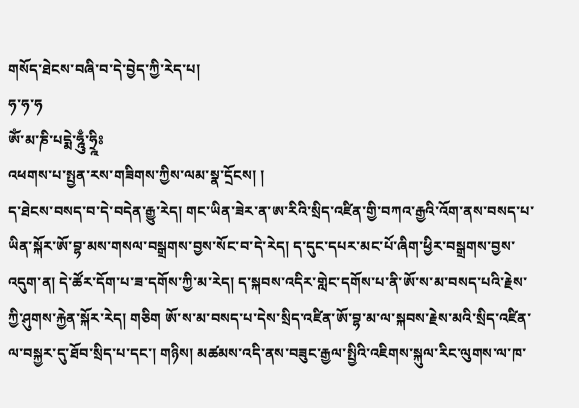གསོད་ཐེངས་བཞི་བ་དེ་བྱེད་ཀྱི་རེད་པ།
ཧ་ཧ་ཧ
ཨོཾ་མ་ཎི་པདྨེ་ཧྰུྃ་ཧྲྰིཿ
འཕགས་པ་སྤྱན་རས་གཟིགས་ཀྱིས་ལམ་སྣ་དྲོངས། །
ད་ཐེངས་བསད་བ་དེ་བདེན་རྒྱུ་རེད། གང་ཡིན་ཟེར་ན་ཨ་རིའི་སྲིད་འཛིན་གྱི་བཀའ་རྒྱའི་འོག་ནས་བསད་པ་ཡིན་སྐོར་ཨོ་བྷ་མས་གསལ་བསྒྲགས་བྱས་སོང་བ་དེ་རེད། ད་དུང་དཔར་མང་པོ་ཞིག་ཕྱིར་བསྒྲགས་བྱས་འདུག་ན། དེ་ཚོར་དོག་པ་ཟ་དགོས་ཀྱི་མ་རེད། ད་སྐབས་འདིར་གླེང་དགོས་པ་ནི་ཨོ་ས་མ་བསད་པའི་རྗེས་ཀྱི་ཤུགས་རྐྱེན་སྐོར་རེད། གཅིག ཨོ་ས་མ་བསད་པ་དེས་སྲིད་འཛིན་ཨོ་བྷ་མ་ལ་སྐབས་རྗེས་མའི་སྲིད་འཛིན་ལ་བསྐྱར་དུ་ཐོབ་སྲིད་པ་དང་། གཉིས། མཚམས་འདི་ནས་བཟུང་རྒྱལ་སྤྱིའི་འཇིགས་སྐུལ་རིང་ལུགས་ལ་ཁ་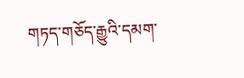གཏད་གཅོད་རྒྱུའི་དམག་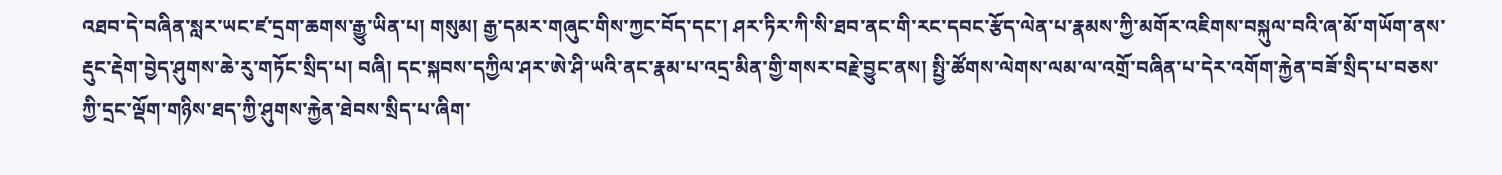འཐབ་དེ་བཞིན་སླར་ཡང་ཛ་དྲག་ཆགས་རྒྱུ་ཡིན་པ། གསུམ། རྒྱ་དམར་གཞུང་གིས་ཀྱང་བོད་དང་། ཤར་ཏིར་ཀི་སི་ཐབ་ནང་གི་རང་དབང་རྩོད་ལེན་པ་རྣམས་ཀྱི་མགོར་འཇིགས་བསྐུལ་བའི་ཞ་མོ་གཡོག་ནས་རྡུང་རྡེག་བྱེད་ཤུགས་ཆེ་རུ་གཏོང་སྲིད་པ། བཞི། དང་སྐབས་དཀྱིལ་ཤར་ཨེ་ཤི་ཡའི་ནང་རྣམ་པ་འདྲ་མིན་གྱི་གསར་བརྗེ་བྱུང་ནས། སྤྱི་ཚོགས་ལེགས་ལམ་ལ་འགྲོ་བཞིན་པ་དེར་འགོག་རྐྱེན་བཟོ་སྲིད་པ་བཅས་ཀྱི་དྲང་ལྡོག་གཉིས་ཐད་ཀྱི་ཤུགས་རྐྱེན་ཐེབས་སྲིད་པ་ཞིག་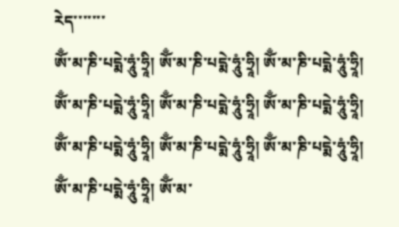རེད་་་་་་་
ཨོྃ་མ་ཎི་པདྨེ་ཧཱུཾ་ཧྲཱི། ཨོྃ་མ་ཎི་པདྨེ་ཧཱུཾ་ཧྲཱི། ཨོྃ་མ་ཎི་པདྨེ་ཧཱུཾ་ཧྲཱི། ཨོྃ་མ་ཎི་པདྨེ་ཧཱུཾ་ཧྲཱི། ཨོྃ་མ་ཎི་པདྨེ་ཧཱུཾ་ཧྲཱི། ཨོྃ་མ་ཎི་པདྨེ་ཧཱུཾ་ཧྲཱི། ཨོྃ་མ་ཎི་པདྨེ་ཧཱུཾ་ཧྲཱི། ཨོྃ་མ་ཎི་པདྨེ་ཧཱུཾ་ཧྲཱི། ཨོྃ་མ་ཎི་པདྨེ་ཧཱུཾ་ཧྲཱི། ཨོྃ་མ་ཎི་པདྨེ་ཧཱུཾ་ཧྲཱི། ཨོྃ་མ་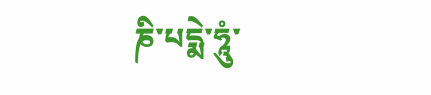ཎི་པདྨེ་ཧཱུཾ་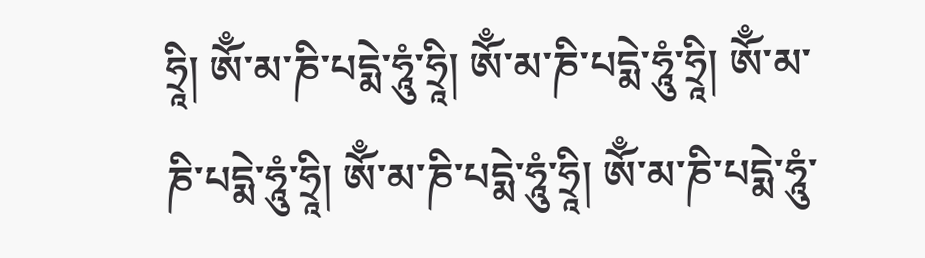ཧྲཱི། ཨོྃ་མ་ཎི་པདྨེ་ཧཱུཾ་ཧྲཱི། ཨོྃ་མ་ཎི་པདྨེ་ཧཱུཾ་ཧྲཱི། ཨོྃ་མ་ཎི་པདྨེ་ཧཱུཾ་ཧྲཱི། ཨོྃ་མ་ཎི་པདྨེ་ཧཱུཾ་ཧྲཱི། ཨོྃ་མ་ཎི་པདྨེ་ཧཱུཾ་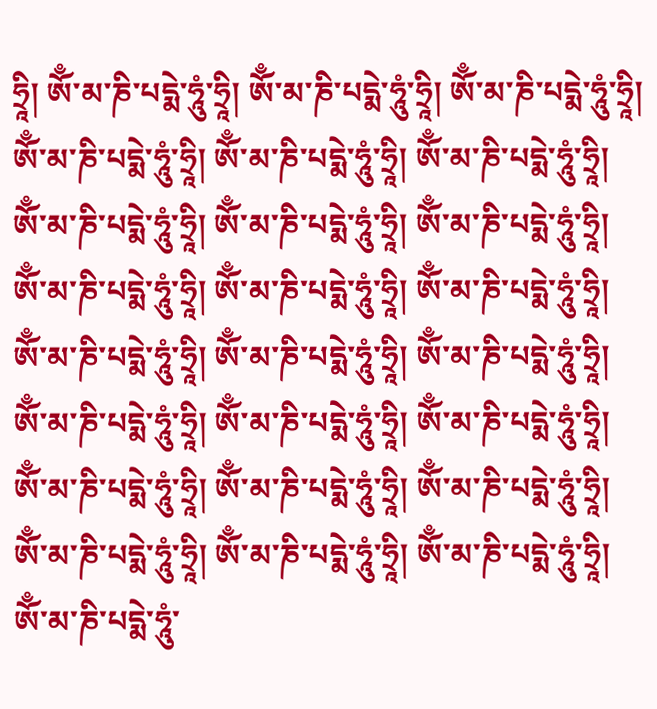ཧྲཱི། ཨོྃ་མ་ཎི་པདྨེ་ཧཱུཾ་ཧྲཱི། ཨོྃ་མ་ཎི་པདྨེ་ཧཱུཾ་ཧྲཱི། ཨོྃ་མ་ཎི་པདྨེ་ཧཱུཾ་ཧྲཱི། ཨོྃ་མ་ཎི་པདྨེ་ཧཱུཾ་ཧྲཱི། ཨོྃ་མ་ཎི་པདྨེ་ཧཱུཾ་ཧྲཱི། ཨོྃ་མ་ཎི་པདྨེ་ཧཱུཾ་ཧྲཱི། ཨོྃ་མ་ཎི་པདྨེ་ཧཱུཾ་ཧྲཱི། ཨོྃ་མ་ཎི་པདྨེ་ཧཱུཾ་ཧྲཱི། ཨོྃ་མ་ཎི་པདྨེ་ཧཱུཾ་ཧྲཱི། ཨོྃ་མ་ཎི་པདྨེ་ཧཱུཾ་ཧྲཱི། ཨོྃ་མ་ཎི་པདྨེ་ཧཱུཾ་ཧྲཱི། ཨོྃ་མ་ཎི་པདྨེ་ཧཱུཾ་ཧྲཱི། ཨོྃ་མ་ཎི་པདྨེ་ཧཱུཾ་ཧྲཱི། ཨོྃ་མ་ཎི་པདྨེ་ཧཱུཾ་ཧྲཱི། ཨོྃ་མ་ཎི་པདྨེ་ཧཱུཾ་ཧྲཱི། ཨོྃ་མ་ཎི་པདྨེ་ཧཱུཾ་ཧྲཱི། ཨོྃ་མ་ཎི་པདྨེ་ཧཱུཾ་ཧྲཱི། ཨོྃ་མ་ཎི་པདྨེ་ཧཱུཾ་ཧྲཱི། ཨོྃ་མ་ཎི་པདྨེ་ཧཱུཾ་ཧྲཱི། ཨོྃ་མ་ཎི་པདྨེ་ཧཱུཾ་ཧྲཱི། ཨོྃ་མ་ཎི་པདྨེ་ཧཱུཾ་ཧྲཱི། ཨོྃ་མ་ཎི་པདྨེ་ཧཱུཾ་ཧྲཱི། ཨོྃ་མ་ཎི་པདྨེ་ཧཱུཾ་ཧྲཱི། ཨོྃ་མ་ཎི་པདྨེ་ཧཱུཾ་ཧྲཱི། ཨོྃ་མ་ཎི་པདྨེ་ཧཱུཾ་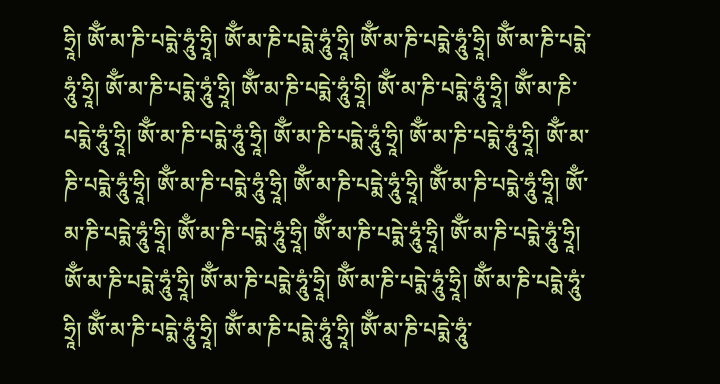ཧྲཱི། ཨོྃ་མ་ཎི་པདྨེ་ཧཱུཾ་ཧྲཱི། ཨོྃ་མ་ཎི་པདྨེ་ཧཱུཾ་ཧྲཱི། ཨོྃ་མ་ཎི་པདྨེ་ཧཱུཾ་ཧྲཱི། ཨོྃ་མ་ཎི་པདྨེ་ཧཱུཾ་ཧྲཱི། ཨོྃ་མ་ཎི་པདྨེ་ཧཱུཾ་ཧྲཱི། ཨོྃ་མ་ཎི་པདྨེ་ཧཱུཾ་ཧྲཱི། ཨོྃ་མ་ཎི་པདྨེ་ཧཱུཾ་ཧྲཱི། ཨོྃ་མ་ཎི་པདྨེ་ཧཱུཾ་ཧྲཱི། ཨོྃ་མ་ཎི་པདྨེ་ཧཱུཾ་ཧྲཱི། ཨོྃ་མ་ཎི་པདྨེ་ཧཱུཾ་ཧྲཱི། ཨོྃ་མ་ཎི་པདྨེ་ཧཱུཾ་ཧྲཱི། ཨོྃ་མ་ཎི་པདྨེ་ཧཱུཾ་ཧྲཱི། ཨོྃ་མ་ཎི་པདྨེ་ཧཱུཾ་ཧྲཱི། ཨོྃ་མ་ཎི་པདྨེ་ཧཱུཾ་ཧྲཱི། ཨོྃ་མ་ཎི་པདྨེ་ཧཱུཾ་ཧྲཱི། ཨོྃ་མ་ཎི་པདྨེ་ཧཱུཾ་ཧྲཱི། ཨོྃ་མ་ཎི་པདྨེ་ཧཱུཾ་ཧྲཱི། ཨོྃ་མ་ཎི་པདྨེ་ཧཱུཾ་ཧྲཱི། ཨོྃ་མ་ཎི་པདྨེ་ཧཱུཾ་ཧྲཱི། ཨོྃ་མ་ཎི་པདྨེ་ཧཱུཾ་ཧྲཱི། ཨོྃ་མ་ཎི་པདྨེ་ཧཱུཾ་ཧྲཱི། ཨོྃ་མ་ཎི་པདྨེ་ཧཱུཾ་ཧྲཱི། ཨོྃ་མ་ཎི་པདྨེ་ཧཱུཾ་ཧྲཱི། ཨོྃ་མ་ཎི་པདྨེ་ཧཱུཾ་ཧྲཱི། ཨོྃ་མ་ཎི་པདྨེ་ཧཱུཾ་ཧྲཱི། ཨོྃ་མ་ཎི་པདྨེ་ཧཱུཾ་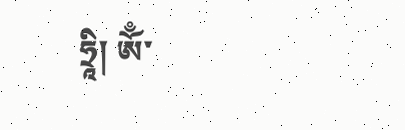ཧྲཱི། ཨོྃ་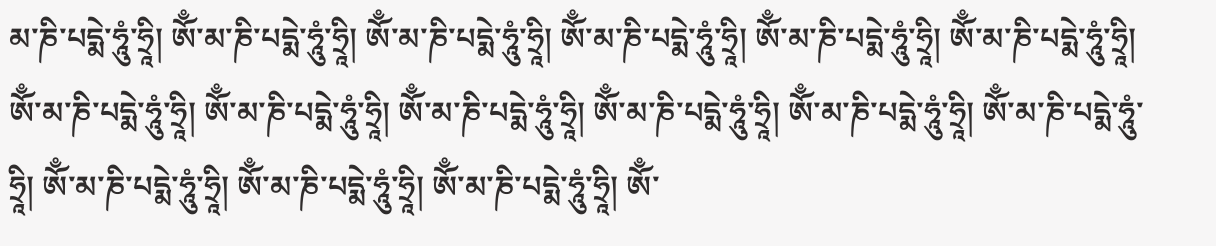མ་ཎི་པདྨེ་ཧཱུཾ་ཧྲཱི། ཨོྃ་མ་ཎི་པདྨེ་ཧཱུཾ་ཧྲཱི། ཨོྃ་མ་ཎི་པདྨེ་ཧཱུཾ་ཧྲཱི། ཨོྃ་མ་ཎི་པདྨེ་ཧཱུཾ་ཧྲཱི། ཨོྃ་མ་ཎི་པདྨེ་ཧཱུཾ་ཧྲཱི། ཨོྃ་མ་ཎི་པདྨེ་ཧཱུཾ་ཧྲཱི། ཨོྃ་མ་ཎི་པདྨེ་ཧཱུཾ་ཧྲཱི། ཨོྃ་མ་ཎི་པདྨེ་ཧཱུཾ་ཧྲཱི། ཨོྃ་མ་ཎི་པདྨེ་ཧཱུཾ་ཧྲཱི། ཨོྃ་མ་ཎི་པདྨེ་ཧཱུཾ་ཧྲཱི། ཨོྃ་མ་ཎི་པདྨེ་ཧཱུཾ་ཧྲཱི། ཨོྃ་མ་ཎི་པདྨེ་ཧཱུཾ་ཧྲཱི། ཨོྃ་མ་ཎི་པདྨེ་ཧཱུཾ་ཧྲཱི། ཨོྃ་མ་ཎི་པདྨེ་ཧཱུཾ་ཧྲཱི། ཨོྃ་མ་ཎི་པདྨེ་ཧཱུཾ་ཧྲཱི། ཨོྃ་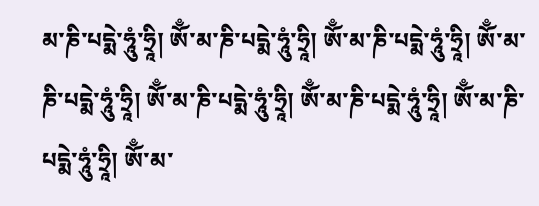མ་ཎི་པདྨེ་ཧཱུཾ་ཧྲཱི། ཨོྃ་མ་ཎི་པདྨེ་ཧཱུཾ་ཧྲཱི། ཨོྃ་མ་ཎི་པདྨེ་ཧཱུཾ་ཧྲཱི། ཨོྃ་མ་ཎི་པདྨེ་ཧཱུཾ་ཧྲཱི། ཨོྃ་མ་ཎི་པདྨེ་ཧཱུཾ་ཧྲཱི། ཨོྃ་མ་ཎི་པདྨེ་ཧཱུཾ་ཧྲཱི། ཨོྃ་མ་ཎི་པདྨེ་ཧཱུཾ་ཧྲཱི། ཨོྃ་མ་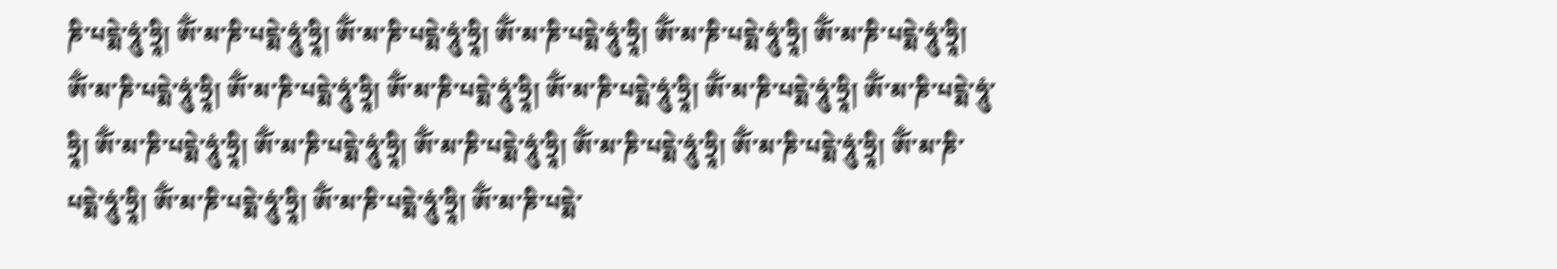ཎི་པདྨེ་ཧཱུཾ་ཧྲཱི། ཨོྃ་མ་ཎི་པདྨེ་ཧཱུཾ་ཧྲཱི། ཨོྃ་མ་ཎི་པདྨེ་ཧཱུཾ་ཧྲཱི། ཨོྃ་མ་ཎི་པདྨེ་ཧཱུཾ་ཧྲཱི། ཨོྃ་མ་ཎི་པདྨེ་ཧཱུཾ་ཧྲཱི། ཨོྃ་མ་ཎི་པདྨེ་ཧཱུཾ་ཧྲཱི། ཨོྃ་མ་ཎི་པདྨེ་ཧཱུཾ་ཧྲཱི། ཨོྃ་མ་ཎི་པདྨེ་ཧཱུཾ་ཧྲཱི། ཨོྃ་མ་ཎི་པདྨེ་ཧཱུཾ་ཧྲཱི། ཨོྃ་མ་ཎི་པདྨེ་ཧཱུཾ་ཧྲཱི། ཨོྃ་མ་ཎི་པདྨེ་ཧཱུཾ་ཧྲཱི། ཨོྃ་མ་ཎི་པདྨེ་ཧཱུཾ་ཧྲཱི། ཨོྃ་མ་ཎི་པདྨེ་ཧཱུཾ་ཧྲཱི། ཨོྃ་མ་ཎི་པདྨེ་ཧཱུཾ་ཧྲཱི། ཨོྃ་མ་ཎི་པདྨེ་ཧཱུཾ་ཧྲཱི། ཨོྃ་མ་ཎི་པདྨེ་ཧཱུཾ་ཧྲཱི། ཨོྃ་མ་ཎི་པདྨེ་ཧཱུཾ་ཧྲཱི། ཨོྃ་མ་ཎི་པདྨེ་ཧཱུཾ་ཧྲཱི། ཨོྃ་མ་ཎི་པདྨེ་ཧཱུཾ་ཧྲཱི། ཨོྃ་མ་ཎི་པདྨེ་ཧཱུཾ་ཧྲཱི། ཨོྃ་མ་ཎི་པདྨེ་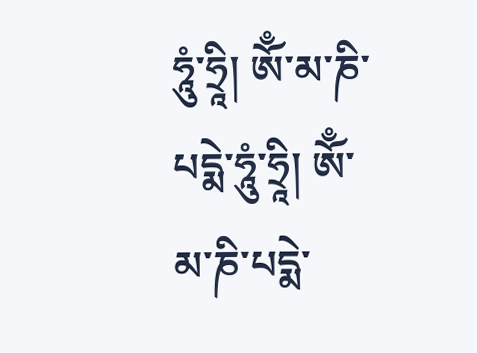ཧཱུཾ་ཧྲཱི། ཨོྃ་མ་ཎི་པདྨེ་ཧཱུཾ་ཧྲཱི། ཨོྃ་མ་ཎི་པདྨེ་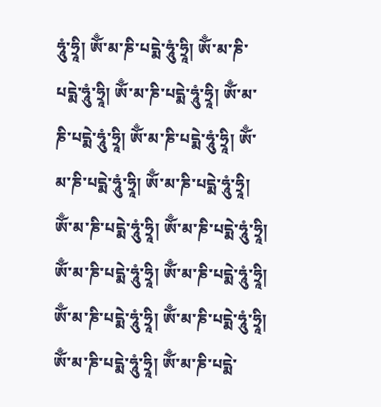ཧཱུཾ་ཧྲཱི། ཨོྃ་མ་ཎི་པདྨེ་ཧཱུཾ་ཧྲཱི། ཨོྃ་མ་ཎི་པདྨེ་ཧཱུཾ་ཧྲཱི། ཨོྃ་མ་ཎི་པདྨེ་ཧཱུཾ་ཧྲཱི། ཨོྃ་མ་ཎི་པདྨེ་ཧཱུཾ་ཧྲཱི། ཨོྃ་མ་ཎི་པདྨེ་ཧཱུཾ་ཧྲཱི། ཨོྃ་མ་ཎི་པདྨེ་ཧཱུཾ་ཧྲཱི། ཨོྃ་མ་ཎི་པདྨེ་ཧཱུཾ་ཧྲཱི། ཨོྃ་མ་ཎི་པདྨེ་ཧཱུཾ་ཧྲཱི། ཨོྃ་མ་ཎི་པདྨེ་ཧཱུཾ་ཧྲཱི། ཨོྃ་མ་ཎི་པདྨེ་ཧཱུཾ་ཧྲཱི། ཨོྃ་མ་ཎི་པདྨེ་ཧཱུཾ་ཧྲཱི། ཨོྃ་མ་ཎི་པདྨེ་ཧཱུཾ་ཧྲཱི། ཨོྃ་མ་ཎི་པདྨེ་ཧཱུཾ་ཧྲཱི། ཨོྃ་མ་ཎི་པདྨེ་ཧཱུཾ་ཧྲཱི། ཨོྃ་མ་ཎི་པདྨེ་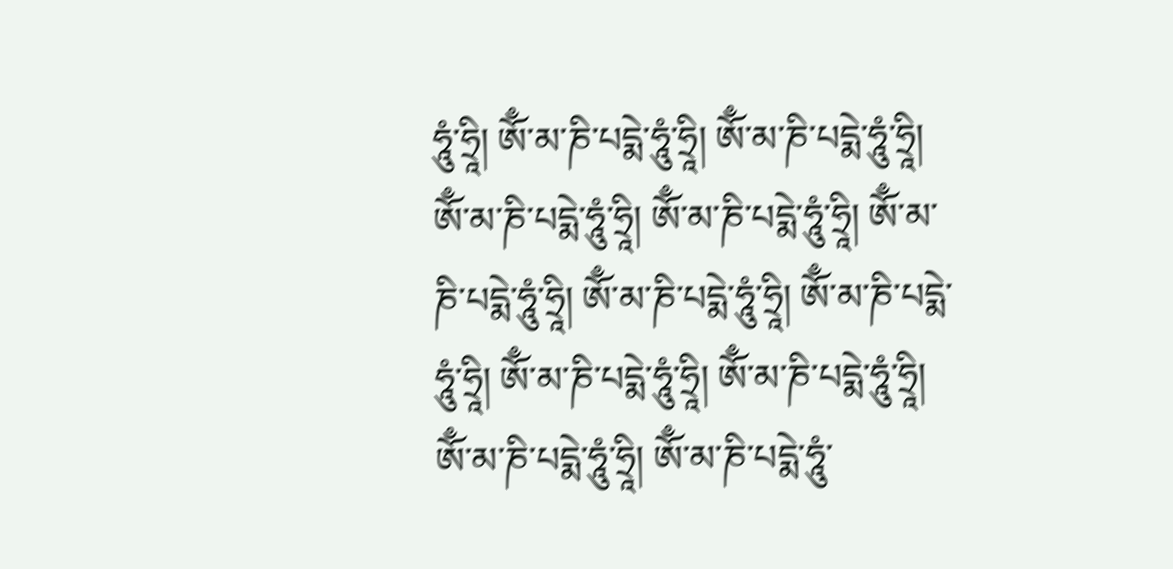ཧཱུཾ་ཧྲཱི། ཨོྃ་མ་ཎི་པདྨེ་ཧཱུཾ་ཧྲཱི། ཨོྃ་མ་ཎི་པདྨེ་ཧཱུཾ་ཧྲཱི། ཨོྃ་མ་ཎི་པདྨེ་ཧཱུཾ་ཧྲཱི། ཨོྃ་མ་ཎི་པདྨེ་ཧཱུཾ་ཧྲཱི། ཨོྃ་མ་ཎི་པདྨེ་ཧཱུཾ་ཧྲཱི། ཨོྃ་མ་ཎི་པདྨེ་ཧཱུཾ་ཧྲཱི། ཨོྃ་མ་ཎི་པདྨེ་ཧཱུཾ་ཧྲཱི། ཨོྃ་མ་ཎི་པདྨེ་ཧཱུཾ་ཧྲཱི། ཨོྃ་མ་ཎི་པདྨེ་ཧཱུཾ་ཧྲཱི། ཨོྃ་མ་ཎི་པདྨེ་ཧཱུཾ་ཧྲཱི། ཨོྃ་མ་ཎི་པདྨེ་ཧཱུཾ་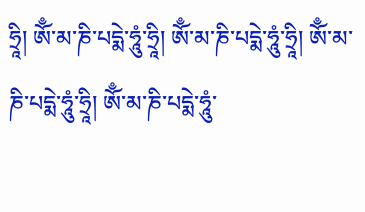ཧྲཱི། ཨོྃ་མ་ཎི་པདྨེ་ཧཱུཾ་ཧྲཱི། ཨོྃ་མ་ཎི་པདྨེ་ཧཱུཾ་ཧྲཱི། ཨོྃ་མ་ཎི་པདྨེ་ཧཱུཾ་ཧྲཱི། ཨོྃ་མ་ཎི་པདྨེ་ཧཱུཾ་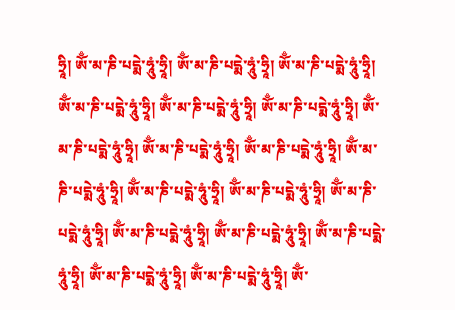ཧྲཱི། ཨོྃ་མ་ཎི་པདྨེ་ཧཱུཾ་ཧྲཱི། ཨོྃ་མ་ཎི་པདྨེ་ཧཱུཾ་ཧྲཱི། ཨོྃ་མ་ཎི་པདྨེ་ཧཱུཾ་ཧྲཱི། ཨོྃ་མ་ཎི་པདྨེ་ཧཱུཾ་ཧྲཱི། ཨོྃ་མ་ཎི་པདྨེ་ཧཱུཾ་ཧྲཱི། ཨོྃ་མ་ཎི་པདྨེ་ཧཱུཾ་ཧྲཱི། ཨོྃ་མ་ཎི་པདྨེ་ཧཱུཾ་ཧྲཱི། ཨོྃ་མ་ཎི་པདྨེ་ཧཱུཾ་ཧྲཱི། ཨོྃ་མ་ཎི་པདྨེ་ཧཱུཾ་ཧྲཱི། ཨོྃ་མ་ཎི་པདྨེ་ཧཱུཾ་ཧྲཱི། ཨོྃ་མ་ཎི་པདྨེ་ཧཱུཾ་ཧྲཱི། ཨོྃ་མ་ཎི་པདྨེ་ཧཱུཾ་ཧྲཱི། ཨོྃ་མ་ཎི་པདྨེ་ཧཱུཾ་ཧྲཱི། ཨོྃ་མ་ཎི་པདྨེ་ཧཱུཾ་ཧྲཱི། ཨོྃ་མ་ཎི་པདྨེ་ཧཱུཾ་ཧྲཱི། ཨོྃ་མ་ཎི་པདྨེ་ཧཱུཾ་ཧྲཱི། ཨོྃ་མ་ཎི་པདྨེ་ཧཱུཾ་ཧྲཱི། ཨོྃ་མ་ཎི་པདྨེ་ཧཱུཾ་ཧྲཱི། ཨོྃ་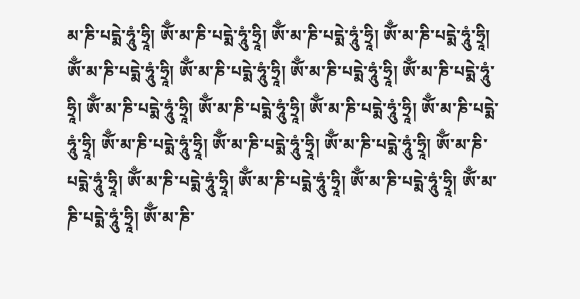མ་ཎི་པདྨེ་ཧཱུཾ་ཧྲཱི། ཨོྃ་མ་ཎི་པདྨེ་ཧཱུཾ་ཧྲཱི། ཨོྃ་མ་ཎི་པདྨེ་ཧཱུཾ་ཧྲཱི། ཨོྃ་མ་ཎི་པདྨེ་ཧཱུཾ་ཧྲཱི། ཨོྃ་མ་ཎི་པདྨེ་ཧཱུཾ་ཧྲཱི། ཨོྃ་མ་ཎི་པདྨེ་ཧཱུཾ་ཧྲཱི། ཨོྃ་མ་ཎི་པདྨེ་ཧཱུཾ་ཧྲཱི། ཨོྃ་མ་ཎི་པདྨེ་ཧཱུཾ་ཧྲཱི། ཨོྃ་མ་ཎི་པདྨེ་ཧཱུཾ་ཧྲཱི། ཨོྃ་མ་ཎི་པདྨེ་ཧཱུཾ་ཧྲཱི། ཨོྃ་མ་ཎི་པདྨེ་ཧཱུཾ་ཧྲཱི། ཨོྃ་མ་ཎི་པདྨེ་ཧཱུཾ་ཧྲཱི། ཨོྃ་མ་ཎི་པདྨེ་ཧཱུཾ་ཧྲཱི། ཨོྃ་མ་ཎི་པདྨེ་ཧཱུཾ་ཧྲཱི། ཨོྃ་མ་ཎི་པདྨེ་ཧཱུཾ་ཧྲཱི། ཨོྃ་མ་ཎི་པདྨེ་ཧཱུཾ་ཧྲཱི། ཨོྃ་མ་ཎི་པདྨེ་ཧཱུཾ་ཧྲཱི། ཨོྃ་མ་ཎི་པདྨེ་ཧཱུཾ་ཧྲཱི། ཨོྃ་མ་ཎི་པདྨེ་ཧཱུཾ་ཧྲཱི། ཨོྃ་མ་ཎི་པདྨེ་ཧཱུཾ་ཧྲཱི། ཨོྃ་མ་ཎི་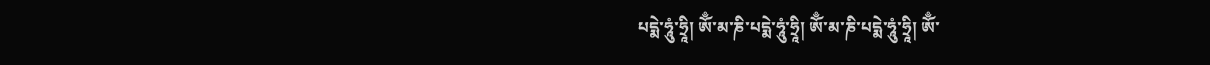པདྨེ་ཧཱུཾ་ཧྲཱི། ཨོྃ་མ་ཎི་པདྨེ་ཧཱུཾ་ཧྲཱི། ཨོྃ་མ་ཎི་པདྨེ་ཧཱུཾ་ཧྲཱི། ཨོྃ་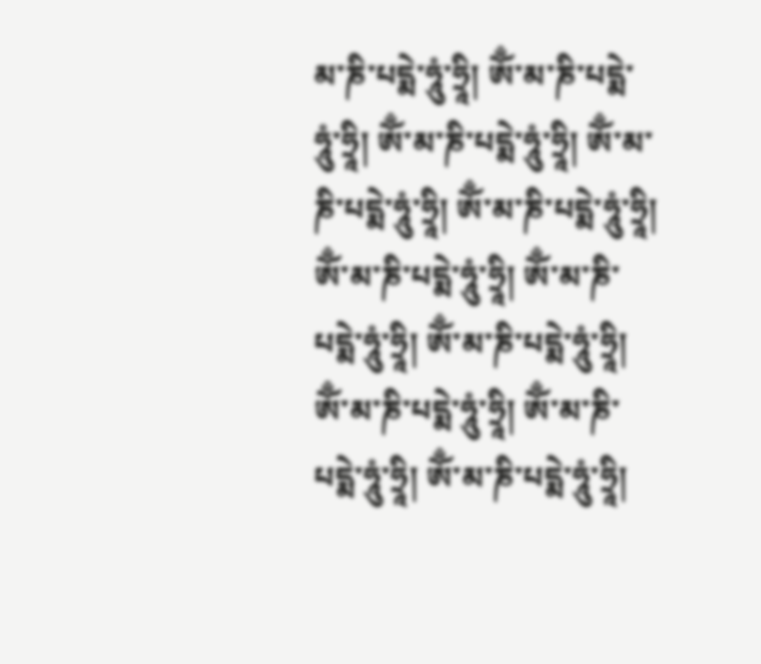མ་ཎི་པདྨེ་ཧཱུཾ་ཧྲཱི། ཨོྃ་མ་ཎི་པདྨེ་ཧཱུཾ་ཧྲཱི། ཨོྃ་མ་ཎི་པདྨེ་ཧཱུཾ་ཧྲཱི། ཨོྃ་མ་ཎི་པདྨེ་ཧཱུཾ་ཧྲཱི། ཨོྃ་མ་ཎི་པདྨེ་ཧཱུཾ་ཧྲཱི། ཨོྃ་མ་ཎི་པདྨེ་ཧཱུཾ་ཧྲཱི། ཨོྃ་མ་ཎི་པདྨེ་ཧཱུཾ་ཧྲཱི། ཨོྃ་མ་ཎི་པདྨེ་ཧཱུཾ་ཧྲཱི། ཨོྃ་མ་ཎི་པདྨེ་ཧཱུཾ་ཧྲཱི། ཨོྃ་མ་ཎི་པདྨེ་ཧཱུཾ་ཧྲཱི། ཨོྃ་མ་ཎི་པདྨེ་ཧཱུཾ་ཧྲཱི།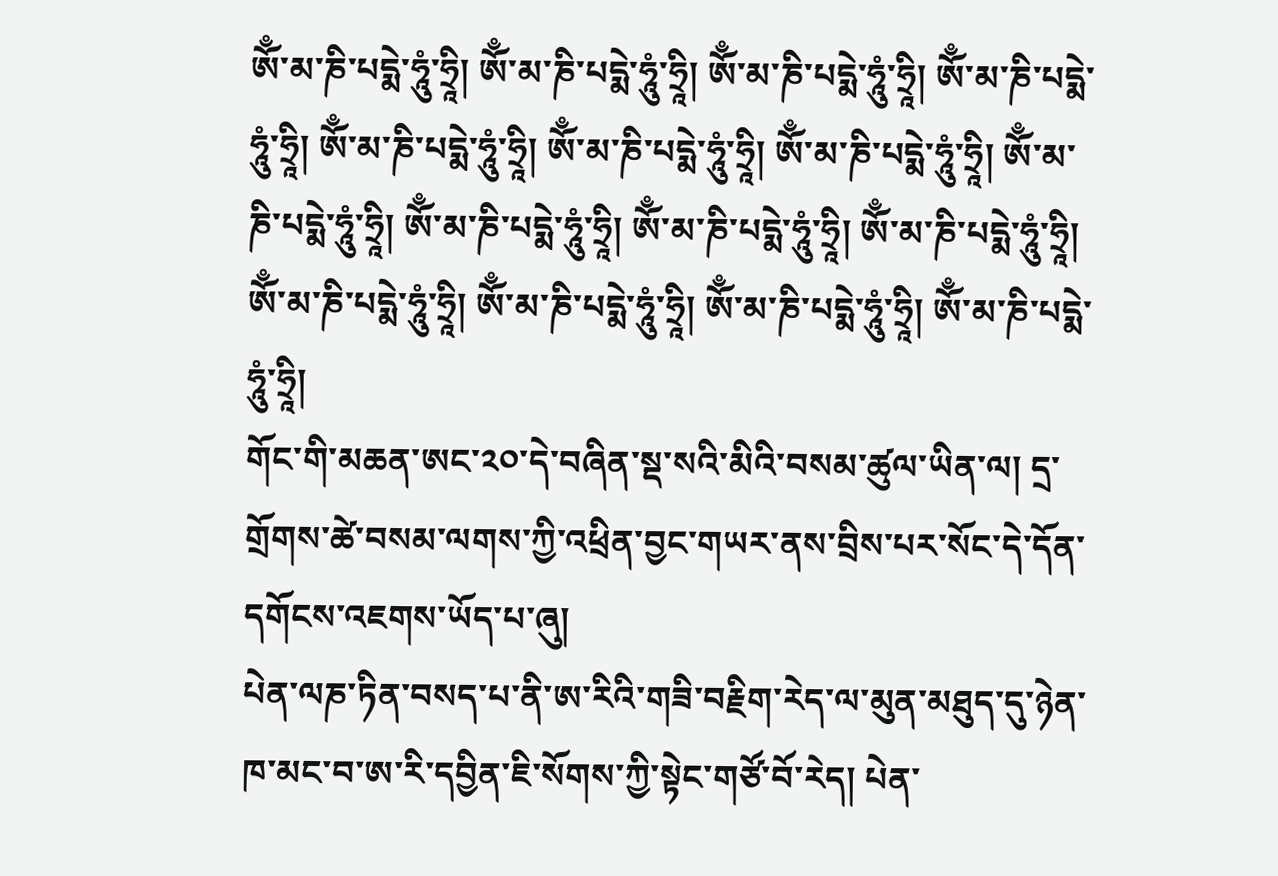ཨོྃ་མ་ཎི་པདྨེ་ཧཱུཾ་ཧྲཱི། ཨོྃ་མ་ཎི་པདྨེ་ཧཱུཾ་ཧྲཱི། ཨོྃ་མ་ཎི་པདྨེ་ཧཱུཾ་ཧྲཱི། ཨོྃ་མ་ཎི་པདྨེ་ཧཱུཾ་ཧྲཱི། ཨོྃ་མ་ཎི་པདྨེ་ཧཱུཾ་ཧྲཱི། ཨོྃ་མ་ཎི་པདྨེ་ཧཱུཾ་ཧྲཱི། ཨོྃ་མ་ཎི་པདྨེ་ཧཱུཾ་ཧྲཱི། ཨོྃ་མ་ཎི་པདྨེ་ཧཱུཾ་ཧྲཱི། ཨོྃ་མ་ཎི་པདྨེ་ཧཱུཾ་ཧྲཱི། ཨོྃ་མ་ཎི་པདྨེ་ཧཱུཾ་ཧྲཱི། ཨོྃ་མ་ཎི་པདྨེ་ཧཱུཾ་ཧྲཱི། ཨོྃ་མ་ཎི་པདྨེ་ཧཱུཾ་ཧྲཱི། ཨོྃ་མ་ཎི་པདྨེ་ཧཱུཾ་ཧྲཱི། ཨོྃ་མ་ཎི་པདྨེ་ཧཱུཾ་ཧྲཱི། ཨོྃ་མ་ཎི་པདྨེ་ཧཱུཾ་ཧྲཱི།
གོང་གི་མཆན་ཨང་༢༠་དེ་བཞིན་སྡ་སའི་མིའི་བསམ་ཚུལ་ཡིན་ལ། དྲ་གྲོགས་ཚེ་བསམ་ལགས་ཀྱི་འཕྲིན་བྱང་གཡར་ནས་བྲིས་པར་སོང་དེ་དོན་དགོངས་འཇགས་ཡོད་པ་ཞུ།
པེན་ལཎ་ཏིན་བསད་པ་ནི་ཨ་རིའི་གཟི་བརྗིག་རེད་ལ་མུན་མཐུད་དུ་ཉེན་ཁ་མང་བ་ཨ་རི་དབྱིན་ཇི་སོགས་ཀྱི་སྟེང་གཙོ་བོ་རེད། པེན་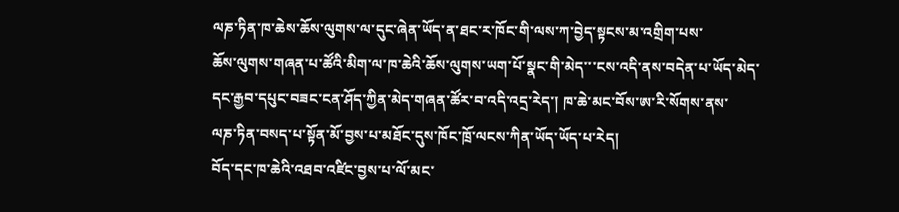ལཎ་ཏིན་ཁ་ཆེས་ཆོས་ལུགས་ལ་དུང་ཞེན་ཡོད་ན་ཐང་ར་ཁོང་གི་ལས་ཀ་བྱེད་སྟངས་མ་འགྲིག་པས་
ཆོས་ལུགས་གཞན་པ་ཚོའི་མིག་ལ་ཁ་ཆེའི་ཆོས་ལུགས་ཡག་པོ་སྣང་གི་མེད་་་ངས་འདི་ནས་བདེན་པ་ཡོད་མེད་
དང་རྒྱབ་དཔུང་བཟང་ངན་ཤོད་ཀྱིན་མེད་གཞན་ཚོར་བ་འདི་འདྲ་རེད་། ཁ་ཆེ་མང་བོས་ཨ་རི་སོགས་ནས་
ལཎ་ཏིན་བསད་པ་སྟོན་མོ་བྱས་པ་མཐོང་དུས་ཁོང་ཁྲོ་ལངས་ཀིན་ཡོད་ཡོད་པ་རེད།
བོད་དང་ཁ་ཆེའི་འཐབ་འཛིང་བྱས་པ་ལོ་མང་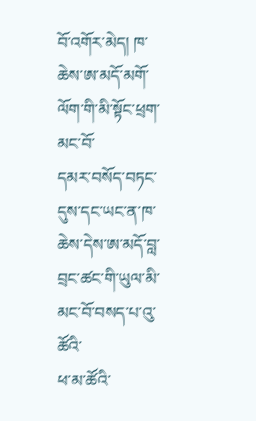བོ་འགོར་མེད། ཁ་ཆེས་ཨ་མདོ་མགོ་ལོག་གི་མི་སྟོང་ཕྲག་མང་བོ་
དམར་བསོད་བཏང་དུས་དང་ཡང་ན་ཁ་ཆེས་དེས་ཨ་མདོ་བླ་བྲང་ཚང་གི་ཡུལ་མི་མང་བོ་བསད་པ་འུ་ཚོའི་
ཕ་མ་ཚོའི་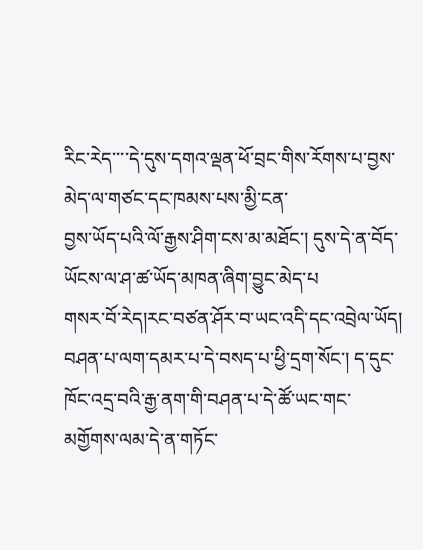རིང་རེད་་་་དེ་དུས་དགའ་ལྡན་ཕོ་བྲང་གིས་རོགས་པ་བྱས་མེད་ལ་གཙང་དང་ཁམས་པས་མྱི་ངན་
བྱས་ཡོད་པའི་ལོ་རྒྱས་ཤིག་ངས་མ་མཐོང་། དུས་དེ་ན་བོད་ཡོངས་ལ་ཤ་ཚ་ཡོད་མཁན་ཞིག་བྱུང་མེད་པ
གསར་བོ་རེད།རང་བཙན་ཤོར་བ་ཡང་འདི་དང་འབྲེལ་ཡོད།
བཤན་པ་ལག་དམར་པ་དེ་བསད་པ་ཕྱི་དྲག་སོང་། ད་དུང་ཁོང་འདྲ་བའི་རྒྱ་ནག་གི་བཤན་པ་དེ་ཚོ་ཡང་གང་མགྱོགས་ལམ་དེ་ན་གཏོང་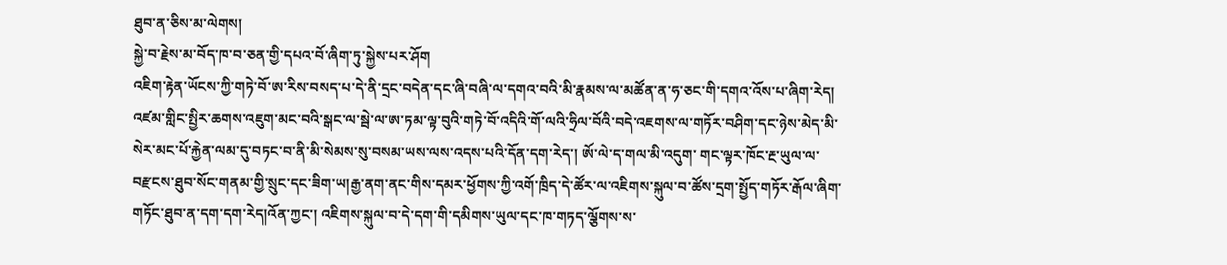ཐུབ་ན་ཅིས་མ་ལེགས།
སྐྱེ་བ་རྗེས་མ་བོད་ཁ་བ་ཅན་གྱི་དཔའ་བོ་ཞིག་ཏུ་སྐྱེས་པར་ཤོག
འཇིག་རྟེན་ཡོངས་ཀྱི་གཏེ་བོ་ཨ་རིས་བསད་པ་དེ་ནི་དྲང་བདེན་དང་ཞི་བཞི་ལ་དགའ་བའི་མི་རྣམས་ལ་མཚོན་ན་ཧ་ཅང་གི་དགའ་འོས་པ་ཞིག་རེད། འཛམ་གླིང་སྤྱིར་ཆགས་འཇུག་མང་བའི་སྒང་ལ་སྦེ་ལ་ཨ་ཏམ་ལྟ་བུའི་གཏེ་བོ་འདིའི་གོ་ལའི་ཧྲིལ་བོའི་བདེ་འཇགས་ལ་གཏོར་བཤིག་དང་ཉེས་མེད་མི་སེར་མང་པོ་རྐྱེན་ལམ་དུ་བཏང་བ་ནི་མི་སེམས་སུ་བསམ་ཡས་ལས་འདས་པའི་དོན་དག་རེད་། ཨོ་ལེ་ད་གལ་མི་འདུག་ གང་ལྟར་ཁོང་རྔ་ཡུལ་ལ་བརྫངས་ཐུབ་སོང་གནམ་གྱི་སྲུང་དང་ཟིག་ཡ།རྒྱ་ནག་ནང་གིས་དམར་ཕྱོགས་ཀྱི་འགོ་ཁྲིད་དེ་ཚོར་ལ་འཇིགས་སྐུལ་བ་ཚོས་དྲག་སྤྱོད་གཏོར་རྒོལ་ཞིག་གཏོང་ཐུབ་ན་དག་དག་རེད།འོན་ཀྱང་། འཇིགས་སྐུལ་བ་དེ་དག་གི་དམིགས་ཡུལ་དང་ཁ་གཏད་ལྕོགས་ས་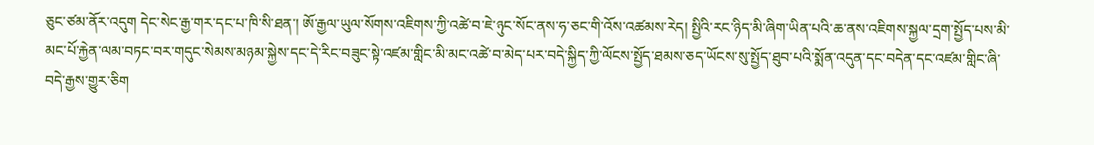ཅུང་ཙམ་ནོར་འདུག དེང་སེང་རྒྱ་གར་དང་པ་ཁི་སི་ཐན་། ཨོ་རྒྱལ་ཡུལ་སོགས་འཇིགས་ཀྱི་འཚེ་བ་ཇེ་ཉུང་སོང་ནས་ཧ་ཅང་གི་འོས་འཚམས་རེད། སྤྱིའི་རང་ཉིད་མི་ཞིག་ཡིན་པའི་ཆ་ནས་འཇིགས་སྐྱལ་དྲག་སྤྱོད་པས་མི་མང་པོ་རྐྱེན་ལམ་བཏང་བར་གདུང་སེམས་མཉམ་སྐྱེས་དང་དེ་རིང་བཟུང་སྟེ་འཛམ་གླིང་མི་མང་འཚེ་བ་མེད་པར་བདེ་སྐྱིད་ཀྱི་ལོངས་སྤྱོད་ཐམས་ཅད་ཡོངས་སུ་སྤྱོད་ཐུབ་པའི་སྨོན་འདུན་དང་བདེན་དང་འཛམ་གླིང་ཞི་བདེ་རྒྱས་གྱུར་ཅིག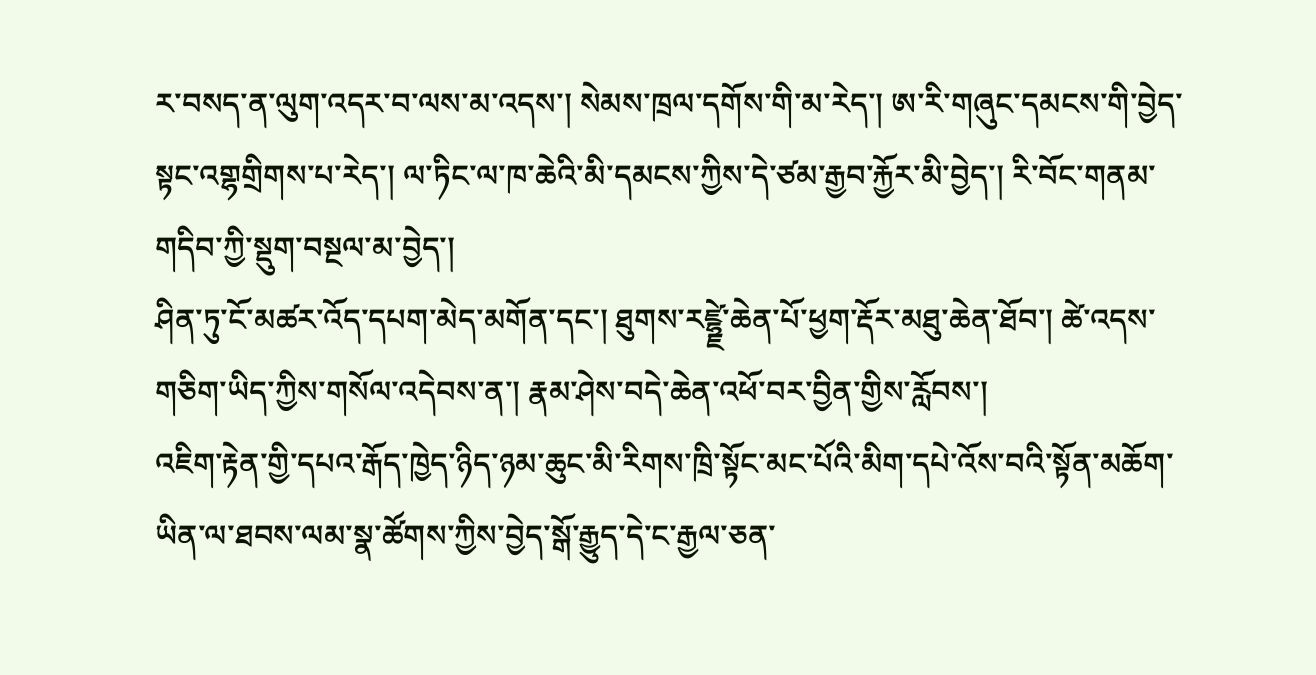ར་བསད་ན་ལུག་འདར་བ་ལས་མ་འདས་། སེམས་ཁྲལ་དགོས་གི་མ་རེད་། ཨ་རི་གཞུང་དམངས་གི་བྱེད་སྟང་འགྷགྲིགས་པ་རེད་། ལ་ཏིང་ལ་ཁ་ཆེའི་མི་དམངས་ཀྱིས་དེ་ཙམ་རྒྱབ་རྐྱོར་མི་བྱེད་། རི་བོང་གནམ་གདིབ་ཀྱི་སྡུག་བསྔལ་མ་བྱེད་།
ཤིན་ཏུ་ངོ་མཚར་འོད་དཔག་མེད་མགོན་དང་། ཐུགས་རཛྷྗེ་ཆེན་པོ་ཕྱག་རྡོར་མཐུ་ཆེན་ཐོབ་། ཚེ་འདས་གཅིག་ཡིད་ཀྱིས་གསོལ་འདེབས་ན་། རྣམ་ཤེས་བདེ་ཆེན་འཕོ་བར་བྱིན་གྱིས་རློབས་།
འཇིག་རྟེན་གྱི་དཔའ་རྒོད་ཁྱེད་ཉིད་ཉམ་ཆུང་མི་རིགས་ཁྲི་སྟོང་མང་པོའི་མིག་དཔེ་འོས་བའི་སྟོན་མཆོག་ཡིན་ལ་ཐབས་ལམ་སྣ་ཚོགས་ཀྱིས་བྱེད་སྒོ་རྒྱུད་དེ་ང་རྒྱལ་ཅན་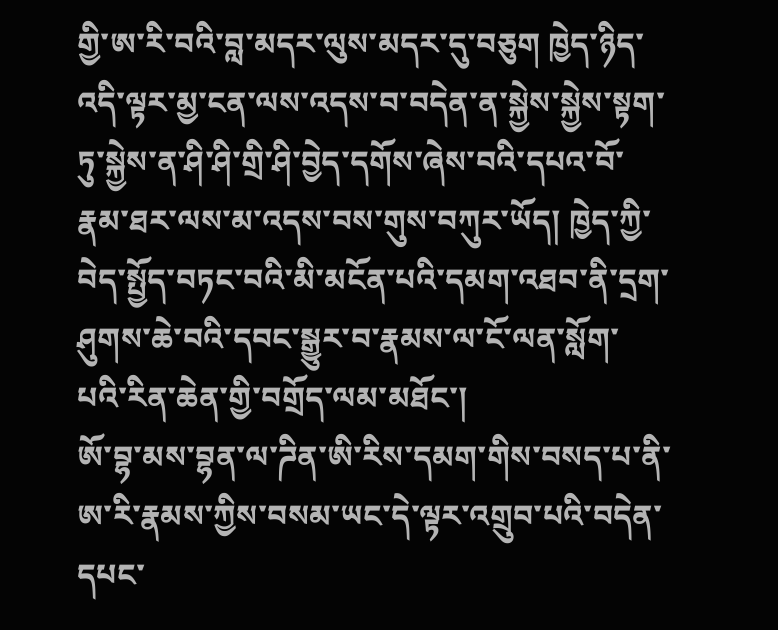གྱི་ཨ་རི་བའི་བླ་མདར་ལུས་མདར་དུ་བཅུག ཁྱེད་ཉིད་འདི་ལྟར་མྱ་ངན་ལས་འདས་བ་བདེན་ན་སྐྱེས་སྐྱེས་སྟག་ཏུ་སྐྱེས་ན་ཤི་ཤི་གྲི་ཤི་བྱེད་དགོས་ཞེས་བའི་དཔའ་བོ་རྣམ་ཐར་ལས་མ་འདས་བས་གུས་བཀུར་ཡོད། ཁྱེད་ཀྱི་བེད་སྤྱོད་བཏང་བའི་མི་མངོན་པའི་དམག་འཐབ་ནི་དྲག་ཤུགས་ཆེ་བའི་དབང་སྒྱུར་བ་རྣམས་ལ་ངོ་ལན་སློག་པའི་རིན་ཆེན་གྱི་བགྲོད་ལམ་མཐོང་།
ཨོ་བྷ་མས་བྷན་ལ་ཌིན་ཨི་རིས་དམག་གིས་བསད་པ་ནི་ཨ་རི་རྣམས་ཀྱིས་བསམ་ཡང་དེ་ལྟར་འགྲུབ་པའི་བདེན་དཔང་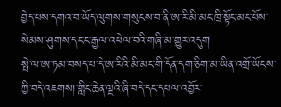བྱེད་པས་དགའ་བ་ཡོད་ལུགས་གསུངས་བ་ནི་ཨ་རི་མི་མང་ཁྲི་སྟོང་མང་པོས་སེམས་ཤུགས་དང་ང་རྒྱལ་འཕེལ་བའི་གཞི་མ་གྱུར་འདུག
སྤེ་ལ་ཨ་ཏམ་བསད་པ་དེ་ཨ་རིའི་མི་མང་གི་དོན་དག་ཅིག་མ་ཡིན་འགྲོ་ཡོངས་ཀྱི་བདེ་འཇགས།་གླིང་ཆེན་ལྔའི་ཞི་བདེ་དང་དཔལ་འབྱོར་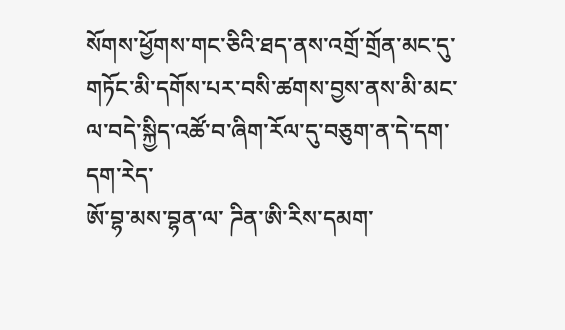སོགས་ཕྱོགས་གང་ཅིའི་ཐད་ནས་འགྲོ་གྲོན་མང་དུ་གཏོང་མི་དགོས་པར་བསི་ཚགས་བྱས་ནས་མི་མང་ལ་བདེ་སྐྱིད་འཚོ་བ་ཞིག་རོལ་དུ་བཅུག་ན་དེ་དག་དག་རེད་
ཨོ་བྷ་མས་བྷན་ལ་ ཌིན་ཨི་རིས་དམག་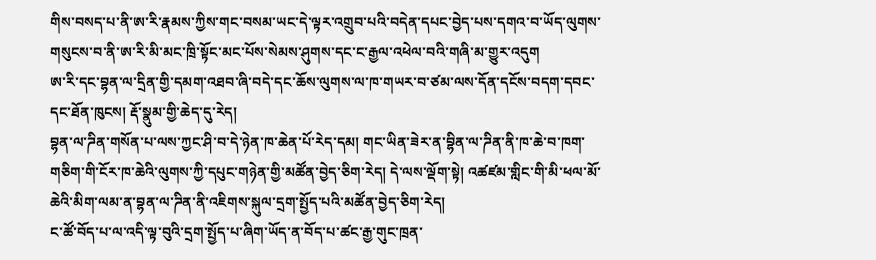གིས་བསད་པ་ནི་ཨ་རི་རྣམས་ཀྱིས་གང་བསམ་ཡང་དེ་ལྟར་འགྲུབ་པའི་བདེན་དཔང་བྱེད་པས་དགའ་བ་ཡོད་ལུགས་གསུངས་བ་ནི་ཨ་རི་མི་མང་ཁྲི་སྟོང་མང་པོས་སེམས་ཤུགས་དང་ང་རྒྱལ་འཕེལ་བའི་གཞི་མ་གྱུར་འདུག
ཨ་རི་དང་བྷན་ལ་དྲིན་གྱི་དམག་འཐབ་ཞི་བདེ་དང་ཆོས་ལུགས་ལ་ཁ་གཡར་བ་ཙམ་ལས་དོན་དངོས་བདག་དབང་དང་ཐོན་ཁུངས། རྡོ་སྣུམ་གྱི་ཆེད་དུ་རེད།
བྷན་ལ་ཌིན་གསོན་པ་ལས་ཀྱང་ཤི་བ་དེ་ཉེན་ཁ་ཆེན་པོ་རེད་དམ། གང་ཡིན་ཟེར་ན་བྷིན་ལ་ཌིན་ནི་ཁ་ཆེ་བ་ཁག་གཅིག་གི་ངོར་ཁ་ཆེའི་ལུགས་ཀྱི་དཔུང་གཉེན་གྱི་མཚོན་བྱེད་ཅིག་རེད། དེ་ལས་ལྡོག་སྟེ། འཚཛམ་གླིང་གི་མི་ཕལ་མོ་ཆེའི་མིག་ལམ་ན་བྷན་ལ་ཌིན་ནི་འཇིགས་སྐུལ་དྲག་སྤྱོད་པའི་མཚོན་བྱེད་ཅིག་རེད།
ང་ཚོ་བོད་པ་ལ་འདི་ལྟ་བུའི་དྲག་སྤྱོད་པ་ཞིག་ཡོད་ན་བོད་པ་ཚང་རྒྱ་གུང་ཁྲན་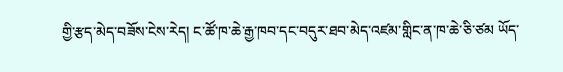གྱི་རྩད་མེད་བཟོས་ངེས་རེད། ང་ཚོ་ཁ་ཆེ་རྒྱ་ཁབ་དང་བདུར་ཐབ་མེད་འཛམ་གླིང་ན་ཁ་ཆེ་ཅི་ཙམ ཡོད་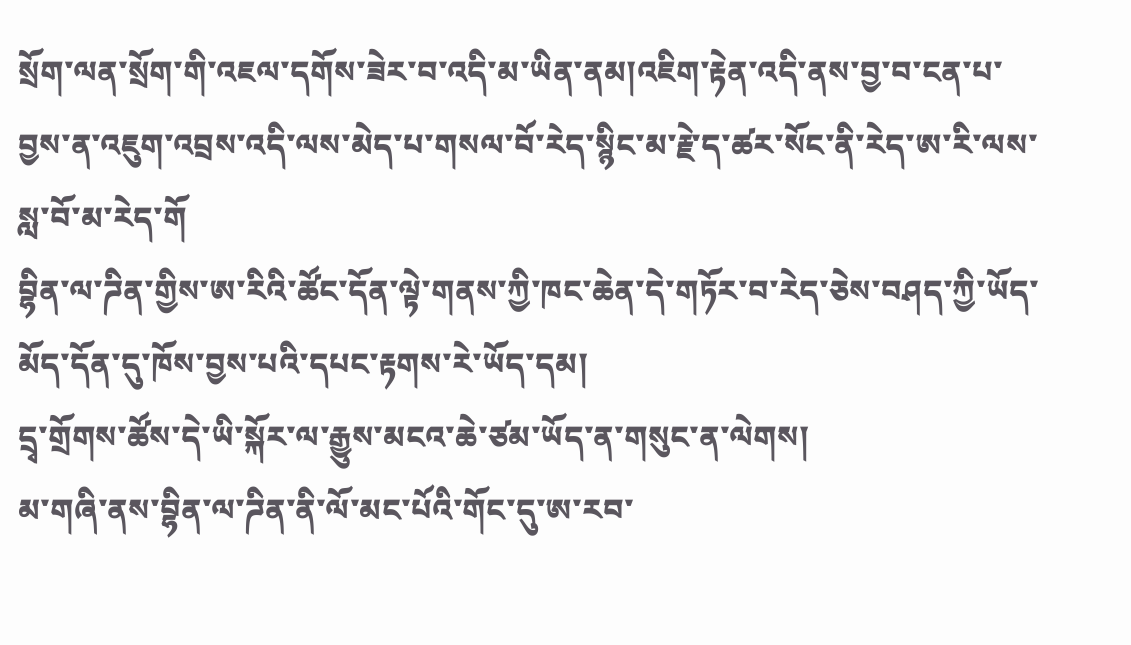སྲོག་ལན་སྲོག་གི་འཇལ་དགོས་ཟེར་བ་འདི་མ་ཡིན་ནམ།འཇིག་རྟེན་འདི་ནས་བྱ་བ་ངན་པ་བྱས་ན་འཇུག་འབྲས་འདི་ལས་མེད་པ་གསལ་བོ་རེད་སྙིང་མ་རྗེ་ད་ཚར་སོང་ནི་རེད་ཨ་རི་ལས་སླ་བོ་མ་རེད་གོ
བྷིན་ལ་ཌིན་གྱིས་ཨ་རིའི་ཚོང་དོན་ལྟེ་གནས་ཀྱི་ཁང་ཆེན་དེ་གཏོར་བ་རེད་ཅེས་བཤད་ཀྱི་ཡོད་མོད་དོན་དུ་ཁོས་བྱས་པའི་དཔང་རྟགས་རེ་ཡོད་དམ།
དྲྭ་གྲོགས་ཚོས་དེ་ཡི་སྐོར་ལ་རྒྱུས་མངའ་ཆེ་ཙམ་ཡོད་ན་གསུང་ན་ལེགས།
མ་གཞི་ནས་བྷིན་ལ་ཌིན་ནི་ལོ་མང་པོའི་གོང་དུ་ཨ་རབ་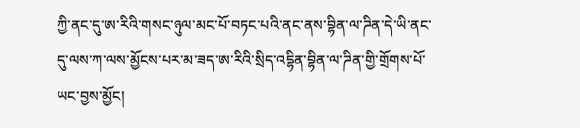ཀྱི་ནང་དུ་ཨ་རིའི་གསང་ཉུལ་མང་པོ་བཏང་པའི་ནང་ནས་བྷིན་ལ་ཌིན་དེ་ཡི་ནང་དུ་ལས་ཀ་ལས་མྱོངས་པར་མ་ཟད་ཨ་རིའི་སྲིད་འདྷིན་བྷིན་ལ་ཌིན་གྱི་གྲོགས་པོ་ཡང་བྱས་མྱོང།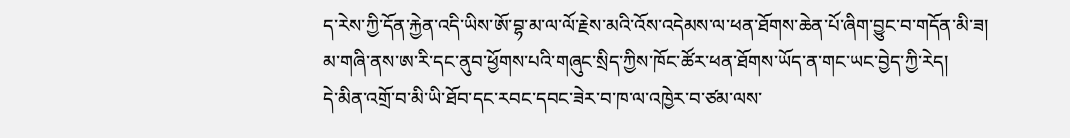ད་རེས་ཀྱི་དོན་རྐྱེན་འདི་ཡིས་ཨོ་བྷ་མ་ལ་ལོ་རྗེས་མའི་འོས་འདེམས་ལ་ཕན་ཐོགས་ཆེན་པོ་ཞིག་བྱུང་བ་གདོན་མི་ཟ།
མ་གཞི་ནས་ཨ་རི་དང་ནུབ་ཕྱོགས་པའི་གཞུང་སྲིད་ཀྱིས་ཁོང་ཚོར་ཕན་ཐོགས་ཡོད་ན་གང་ཡང་བྱེད་ཀྱི་རེད།
དེ་མིན་འགྲོ་བ་མི་ཡི་ཐོབ་དང་རབང་དབང་ཟེར་བ་ཁ་ལ་འཁྱེར་བ་ཙམ་ལས་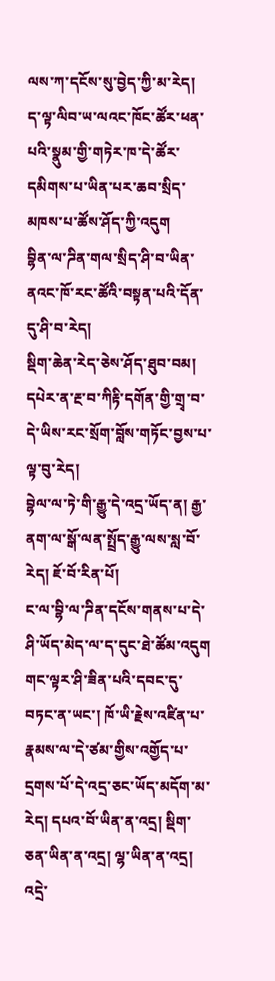ལས་ཀ་དངོས་སུ་བྱེད་ཀྱི་མ་རེད།
ད་ལྟ་ལིབ་ཡ་ལའང་ཁོང་ཚོར་ཕན་པའི་སྣུམ་གྱི་གཏེར་ཁ་དེ་ཚོར་དམིགས་པ་ཡིན་པར་ཆབ་སྲིད་མཁས་པ་ཚོས་ཤོད་ཀྱི་འདུག
བྷིན་ལ་ཌིན་གལ་སྲིད་ཤི་བ་ཡིན་ནའང་ཁོ་རང་ཚོའི་བསྟན་པའི་དོན་དུ་ཤི་བ་རེད།
སྡིག་ཆེན་རེད་ཅེས་ཤོད་ཐུབ་བམ།
དཔེར་ན་རྔ་བ་ཀིརྟི་དགོན་གྱི་གྲྭ་བ་དེ་ཡིས་རང་སྲོག་བློས་གཏོང་བྱས་པ་ལྟ་བུ་རེད།
བྷེལ་ལ་ཏེ་གི་རྒྱུ་དེ་འདྲ་ཡོད་ན། རྒྱ་ནག་ལ་སྒོ་ལན་སྤྲོད་རྒྱུ་ལས་སླ་བོ་རེད། ཇོ་བོ་རིན་པོ།
ང་ལ་བྷི་ལ་ཌིན་དངོས་གནས་པ་དེ་ཤི་ཡོད་མེད་ལ་ད་དུང་ཐེ་ཚོམ་འདུག གང་ལྟར་ཤི་ཟིན་པའི་དབང་དུ་བཏང་ན་ཡང་། ཁོ་ཡི་རྗེས་འཛིན་པ་རྣམས་ལ་དེ་ཙམ་གྱིས་འགྱོད་པ་དྲགས་པོ་དེ་འདྲ་ཅང་ཡོད་མདོག་མ་རེད། དཔའ་བོ་ཡིན་ན་འདྲ། སྡིག་ཅན་ཡིན་ན་འདྲ། ལྷ་ཡིན་ན་འདྲ། འདྲེ་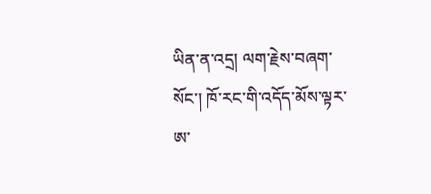ཡིན་ན་འདྲ། ལག་རྗེས་བཞག་སོང་། ཁོ་རང་གི་འདོད་མོས་ལྟར་ཨ་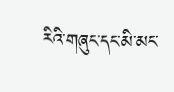རིའི་གཞུང་དང་མི་མང་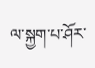ལ་སྐྱག་པ་ཤོར་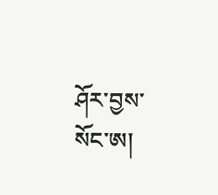ཤོར་བྱས་སོང་ཨ།